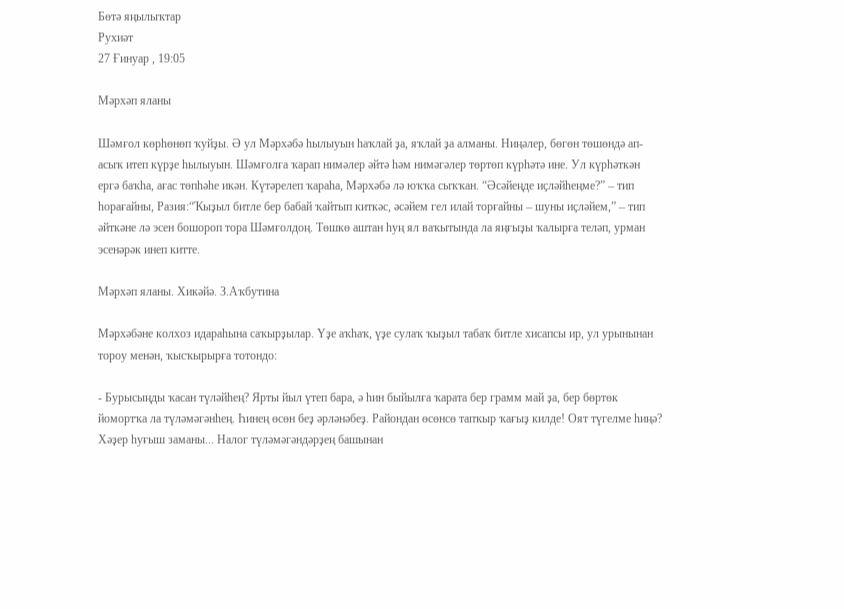Бөтә яңылыҡтар
Рухиәт
27 Ғинуар , 19:05

Мәрхәп яланы

Шәмғол көрһөнөп ҡуйҙы. Ә ул Мәрхәбә һылыуын һаҡлай ҙа, яҡлай ҙа алманы. Ниңәлер, бөгөн төшөндә ап-асыҡ итеп күрҙе һылыуын. Шәмғолға ҡарап нимәлер әйтә һәм нимәгәлер төртөп күрһәтә ине. Ул күрһәткән ергә баҡһа, ағас төпһәһе икән. Күтәрелеп ҡараһа, Мәрхәбә лә юҡҡа сыҡҡан. “Әсәйеңде иҫләйһеңме?” – тип һорағайны, Разия:“Ҡыҙыл битле бер бабай ҡайтып киткәс, әсәйем гел илай торғайны – шуны иҫләйем,” – тип әйткәне лә эсен бошороп тора Шәмғолдоң. Төшкө аштан һуң ял ваҡытында ла яңғыҙы ҡалырға теләп, урман эсенәрәк инеп китте.

Мәрхәп яланы. Хикәйә. З.Аҡбутина

Мәрхәбәне колхоз идараһына саҡырҙылар. Үҙе аҡһаҡ, үҙе сулаҡ ҡыҙыл табаҡ битле хисапсы ир, ул урынынан тороу менән, ҡысҡырырға тотондо:

- Бурысыңды ҡасан түләйһең? Ярты йыл үтеп бара, ә һин быйылға ҡарата бер грамм май ҙа, бер бөртөк йомортҡа ла түләмәгәнһең. Һинең өсөн беҙ әрләнәбеҙ. Райондан өсөнсө тапҡыр ҡағыҙ килде! Оят түгелме һиңә? Хәҙер һуғыш заманы... Налог түләмәгәндәрҙең башынан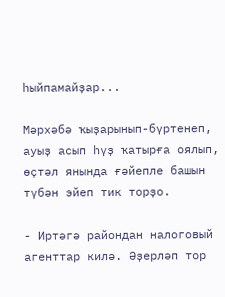һыйпамайҙар...

Мәрхәбә ҡыҙарынып-бүртенеп, ауыҙ асып һүҙ ҡатырға оялып, өҫтәл янында ғәйепле башын түбән эйеп тик торҙо.

- Иртәгә райондан налоговый агенттар килә. Әҙерләп тор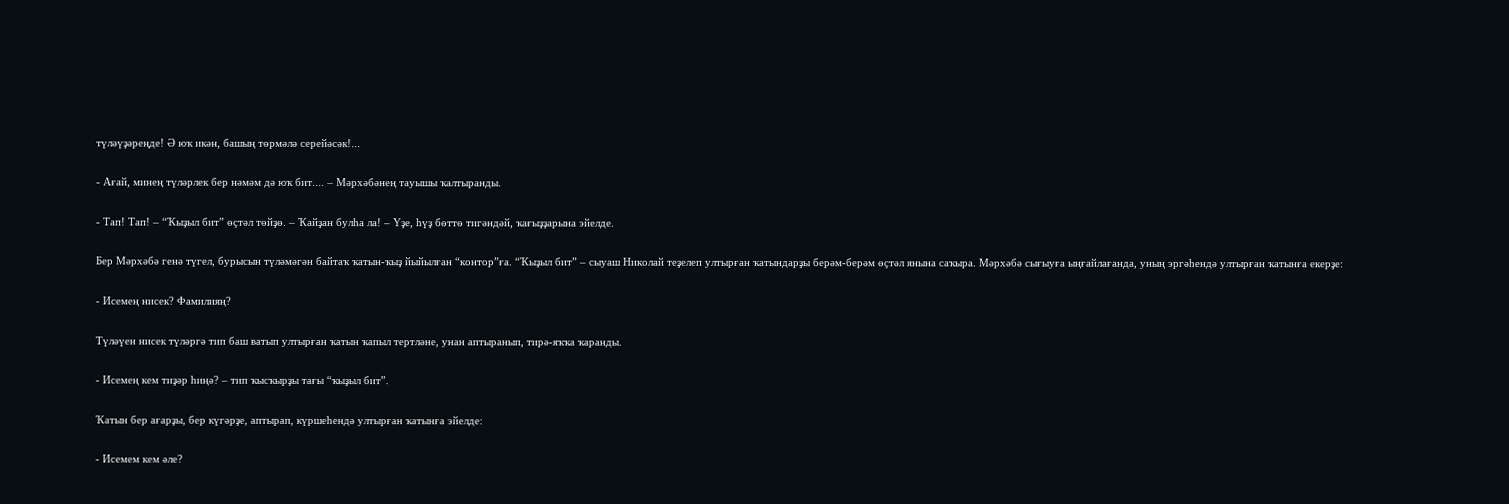түләүҙәреңде! Ә юҡ икән, башың төрмәлә серейәсәк!...

- Ағай, минең түләрлек бер нәмәм дә юҡ бит.... – Мәрхәбәнең тауышы ҡалтыранды.

- Тап! Тап! – “Ҡыҙыл бит” өҫтәл төйҙө. – Ҡайҙан булһа ла! – Үҙе, һүҙ бөттө тигәндәй, ҡағыҙҙарына эйелде.

Бер Мәрхәбә генә түгел, бурысын түләмәгән байтаҡ ҡатын-ҡыҙ йыйылған “контор”ға. “Ҡыҙыл бит” – сыуаш Николай теҙелеп ултырған ҡатындарҙы берәм-берәм өҫтәл янына саҡыра. Мәрхәбә сығыуға ыңғайлағанда, уның эргәһендә ултырған ҡатынға екерҙе:

- Исемең нисек? Фамилияң?

Түләүен нисек түләргә тип баш ватып ултырған ҡатын ҡапыл тертләне, унан аптыранып, тирә-яҡҡа ҡаранды.

- Исемең кем тиҙәр һиңә? – тип ҡысҡырҙы тағы “ҡыҙыл бит”.

Ҡатын бер ағарҙы, бер күгәрҙе, аптырап, күршеһендә ултырған ҡатынға эйелде:

- Исемем кем әле?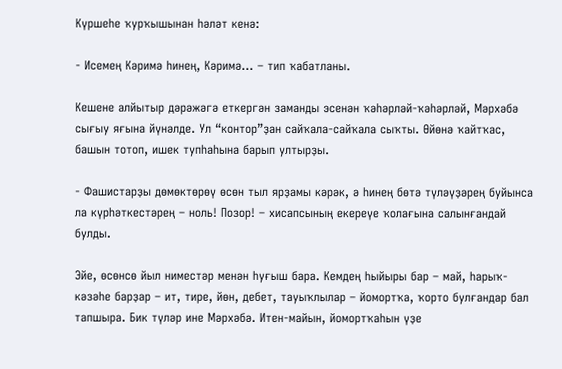Күршеһе ҡурҡышынан һәләт кенә:

- Исемең Кәримә һинең, Кәримә... – тип ҡабатланы.

Кешене алйытыр дәрәжәгә еткергән заманды эсенән ҡәһәрләй-ҡәһәрләй, Мәрхәбә сығыу яғына йүнәлде. Ул “контор”ҙан сайҡала-сайҡала сыҡты. Өйөнә ҡайтҡас, башын тотоп, ишек тупһаһына барып ултырҙы.

- Фашистарҙы дөмөктөрөү өсөн тыл ярҙамы кәрәк, ә һинең бөтә түләүҙәрең буйынса ла күрһәткестәрең – ноль! Позор! – хисапсының екереүе ҡолағына салынғандай булды.

Эйе, өсөнсө йыл ниместәр менән һуғыш бара. Кемдең һыйыры бар – май, һарыҡ-кәзәһе барҙар – ит, тире, йөн, дебет, тауыҡлылар – йомортҡа, ҡорто булғандар бал тапшыра. Бик түләр ине Мәрхәбә. Итен-майын, йомортҡаһын үҙе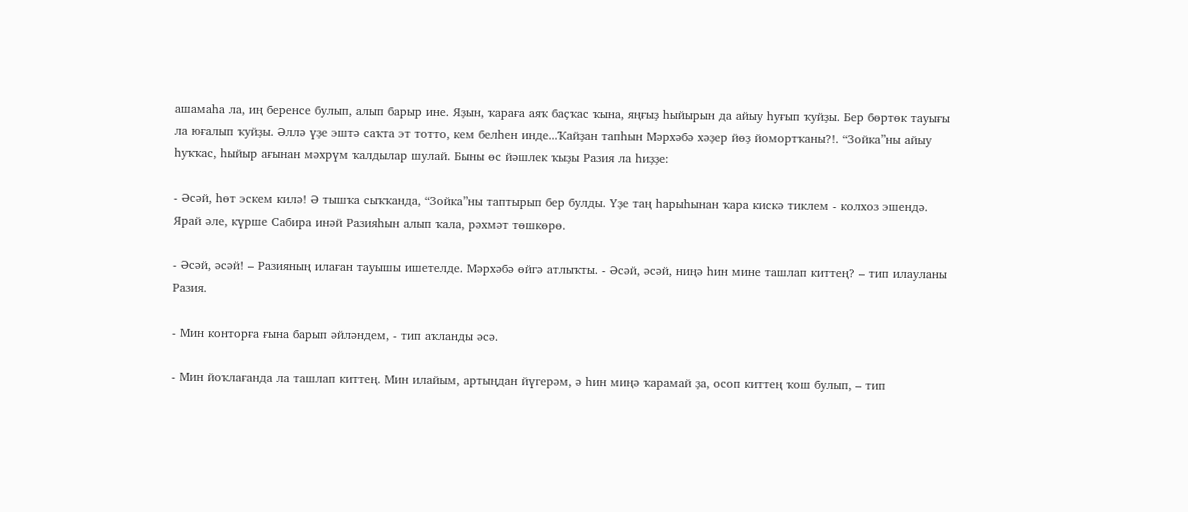ашамаһа ла, иң беренсе булып, алып барыр ине. Яҙын, ҡараға аяҡ баҫҡас ҡына, яңғыҙ һыйырын да айыу һуғып ҡуйҙы. Бер бөртөк тауығы ла юғалып ҡуйҙы. Әллә үҙе эштә саҡта эт тотто, кем белһен инде...Ҡайҙан тапһын Мәрхәбә хәҙер йөҙ йомортҡаны?!. “Зойка”ны айыу һуҡҡас, һыйыр ағынан мәхрүм ҡалдылар шулай. Быны өс йәшлек ҡыҙы Разия ла һиҙҙе:

- Әсәй, һөт эскем килә! Ә тышҡа сыҡҡанда, “Зойка”ны таптырып бер булды. Үҙе таң һарыһынан ҡара кискә тиклем - колхоз эшендә. Ярай әле, күрше Сабира инәй Разияһын алып ҡала, рәхмәт төшкөрө.

- Әсәй, әсәй! – Разияның илаған тауышы ишетелде. Мәрхәбә өйгә атлыҡты. - Әсәй, әсәй, ниңә һин мине ташлап киттең? – тип илауланы Разия.

- Мин конторға ғына барып әйләндем, - тип аҡланды әсә.

- Мин йоҡлағанда ла ташлап киттең. Мин илайым, артыңдан йүгерәм, ә һин миңә ҡарамай ҙа, осоп киттең ҡош булып, – тип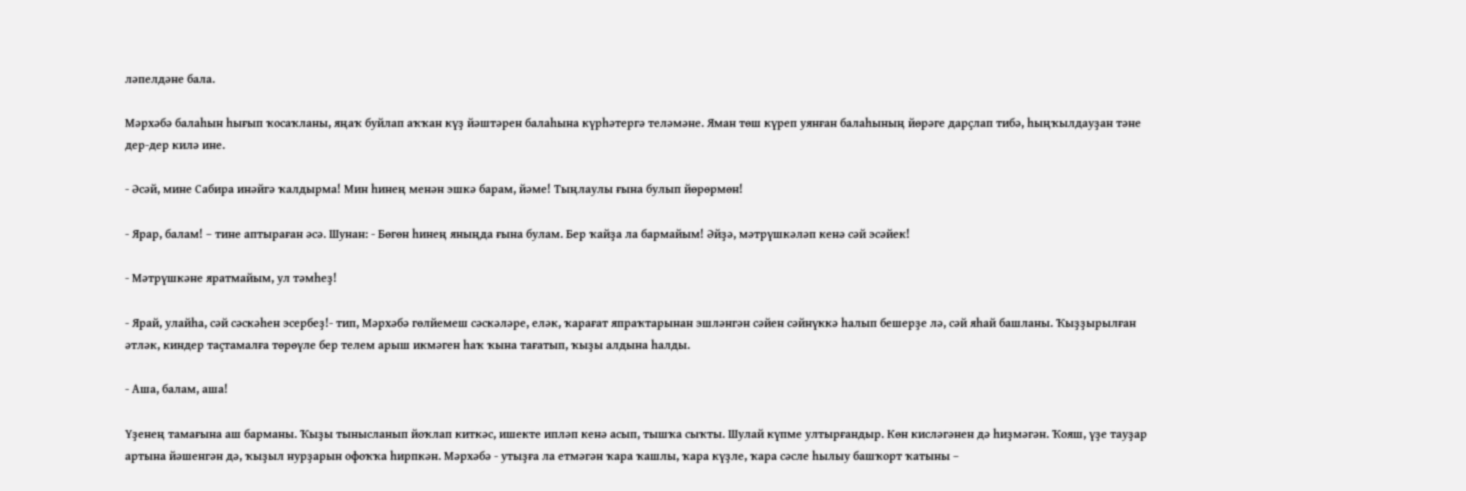ләпелдәне бала.

Мәрхәбә балаһын һығып ҡосаҡланы, яңаҡ буйлап аҡҡан күҙ йәштәрен балаһына күрһәтергә теләмәне. Яман төш күреп уянған балаһының йөрәге дарҫлап тибә, һыңҡылдауҙан тәне дер-дер килә ине.

- Әсәй, мине Сабира инәйгә ҡалдырма! Мин һинең менән эшкә барам, йәме! Тыңлаулы ғына булып йөрөрмөн!

- Ярар, балам! – тине аптыраған әсә. Шунан: - Бөгөн һинең яныңда ғына булам. Бер ҡайҙа ла бармайым! Әйҙә, мәтрүшкәләп кенә сәй эсәйек!

- Мәтрүшкәне яратмайым, ул тәмһеҙ!

- Ярай, улайһа, сәй сәскәһен эсербеҙ!- тип, Мәрхәбә гөлйемеш сәскәләре, еләк, ҡарағат япраҡтарынан эшләнгән сәйен сәйнүккә һалып бешерҙе лә, сәй яһай башланы. Ҡыҙҙырылған әтләк, киндер таҫтамалға төрөүле бер телем арыш икмәген һаҡ ҡына тағатып, ҡыҙы алдына һалды.

- Аша, балам, аша!

Үҙенең тамағына аш барманы. Ҡыҙы тынысланып йоҡлап киткәс, ишекте ипләп кенә асып, тышҡа сыҡты. Шулай күпме ултырғандыр. Көн кисләгәнен дә һиҙмәгән. Ҡояш, үҙе тауҙар артына йәшенгән дә, ҡыҙыл нурҙарын офоҡҡа һирпкән. Мәрхәбә - утыҙға ла етмәгән ҡара ҡашлы, ҡара күҙле, ҡара сәсле һылыу башҡорт ҡатыны –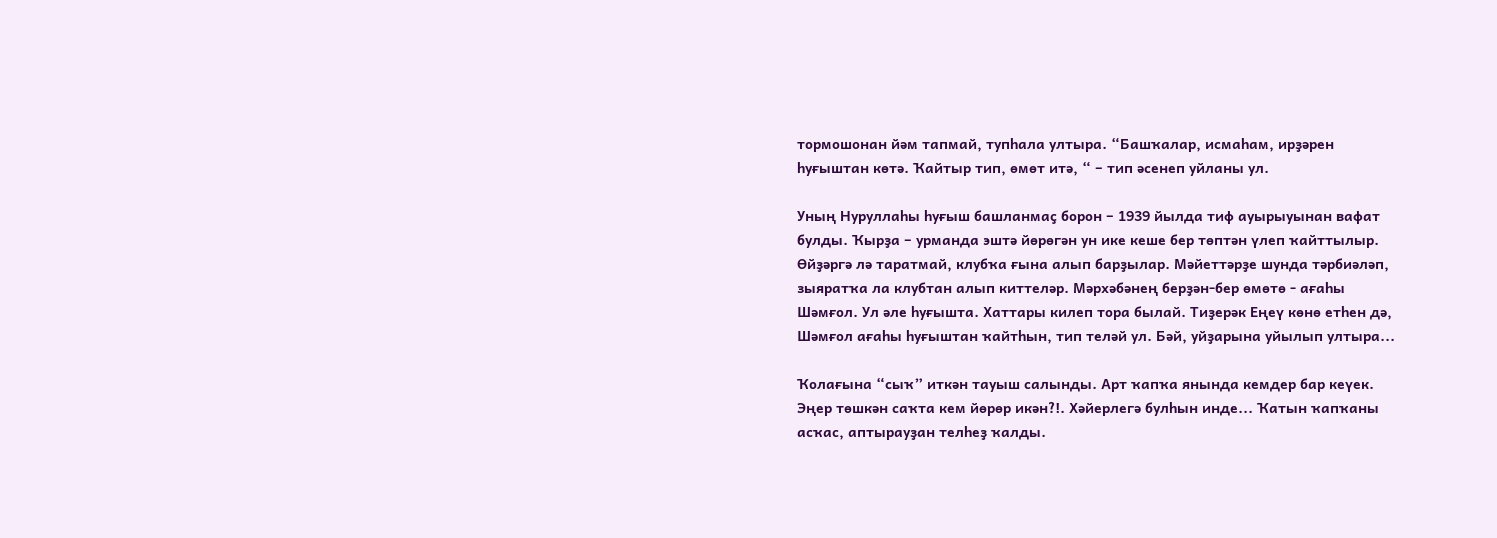тормошонан йәм тапмай, тупһала ултыра. “Башҡалар, исмаһам, ирҙәрен һуғыштан көтә. Ҡайтыр тип, өмөт итә, “ – тип әсенеп уйланы ул.

Уның Нуруллаһы һуғыш башланмаҫ борон – 1939 йылда тиф ауырыуынан вафат булды. Ҡырҙа – урманда эштә йөрөгән ун ике кеше бер төптән үлеп ҡайттылыр. Өйҙәргә лә таратмай, клубҡа ғына алып барҙылар. Мәйеттәрҙе шунда тәрбиәләп, зыяратҡа ла клубтан алып киттеләр. Мәрхәбәнең берҙән-бер өмөтө - ағаһы Шәмғол. Ул әле һуғышта. Хаттары килеп тора былай. Тиҙерәк Еңеү көнө етһен дә, Шәмғол ағаһы һуғыштан ҡайтһын, тип теләй ул. Бәй, уйҙарына уйылып ултыра...

Ҡолағына “сыҡ” иткән тауыш салынды. Арт ҡапҡа янында кемдер бар кеүек. Эңер төшкән саҡта кем йөрөр икән?!. Хәйерлегә булһын инде... Ҡатын ҡапҡаны асҡас, аптырауҙан телһеҙ ҡалды.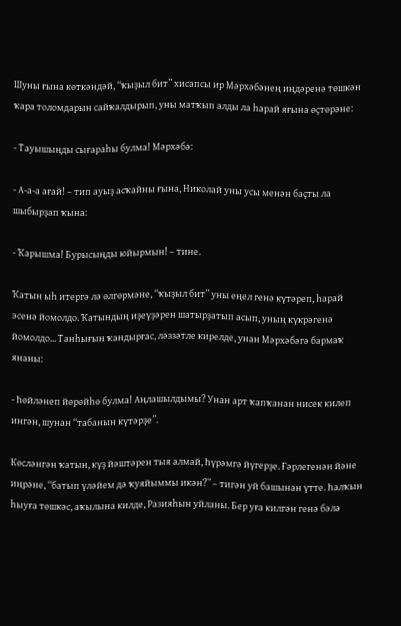Шуны ғына көткәндәй, “ҡыҙыл бит” хисапсы ир Мәрхәбәнең иңдәренә төшкән ҡара толомдарын сайҡалдырып, уны матҡып алды ла һарай яғына өҫтөрәне:

- Тауышыңды сығараһы булма! Мәрхәбә:

- А-а-а ағай! – тип ауыҙ асҡайны ғына, Николай уны усы менән баҫты ла шыбырҙап ҡына:

- Ҡарышма! Бурысыңды юйырмын! – тине.

Ҡатын ыһ итергә лә өлгөрмәне, “ҡыҙыл бит” уны еңел генә күтәреп, һарай эсенә йомолдо. Ҡатындың иҙеүҙәрен шатырҙатып асып, уның күкрәгенә йомолдо... Танһығын ҡандырғас, ләззәтле кирелде, унан Мәрхәбәгә бармаҡ янаны:

- Һөйләнеп йөрөйһө булма! Аңлашылдымы? Унан арт ҡапҡанан нисек килеп ингән, шунан “табанын күтәрҙе”.

Көсләнгән ҡатын, күҙ йәштәрен тыя алмай, Һүрәмгә йүгерҙе. Ғәрлегенән йәне иңрәне, “батып үләйем дә ҡуяйыммы икән?” – тигән уй башынан үтте. Һалҡын һыуға төшкәс, аҡылына килде, Разияһын уйланы. Бер уға килгән генә бәлә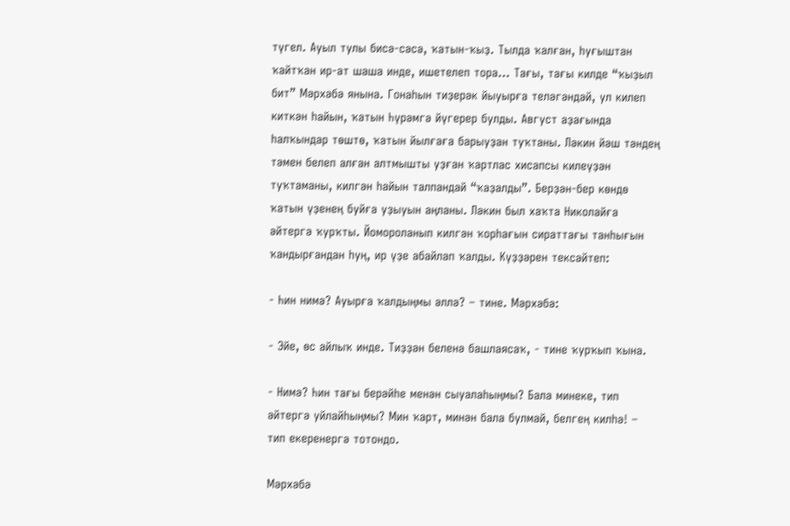түгел. Ауыл тулы бисә-сәсә, ҡатын-ҡыҙ. Тылда ҡалған, һуғыштан ҡайтҡан ир-ат шаша инде, ишетелеп тора... Тағы, тағы килде “ҡыҙыл бит” Мәрхәбә янына. Гонаһын тиҙерәк йыуырға теләгәндәй, ул килеп киткән һайын, ҡатын Һүрәмгә йүгерер булды. Август аҙағында һалҡындар төштө, ҡатын йылғаға барыуҙан туҡтаны. Ләкин йәш тәндең тәмен белеп алған алтмышты уҙған ҡартлас хисапсы килеүҙән туҡтаманы, килгән һайын талпандай “ҡаҙалды”. Берҙән-бер көндө ҡатын үҙенең буйға уҙыуын аңланы. Ләкин был хаҡта Николайға әйтергә ҡурҡты. Йомороланып килгән ҡорһағын сираттағы танһығын ҡандырғандан һуң, ир үҙе абайлап ҡалды. Күҙҙәрен тексәйтеп:

- Һин нимә? Ауырға ҡалдыңмы әллә? – тине. Мәрхәбә:

- Эйе, өс айлыҡ инде. Тиҙҙән беленә башлаясаҡ, - тине ҡурҡып ҡына.

- Нимә? Һин тағы берәйһе менән сыуалаһыңмы? Бала минеке, тип әйтергә уйлайһыңмы? Мин ҡарт, минән бала булмай, белгең килһә! – тип екеренергә тотондо.

Мәрхәбә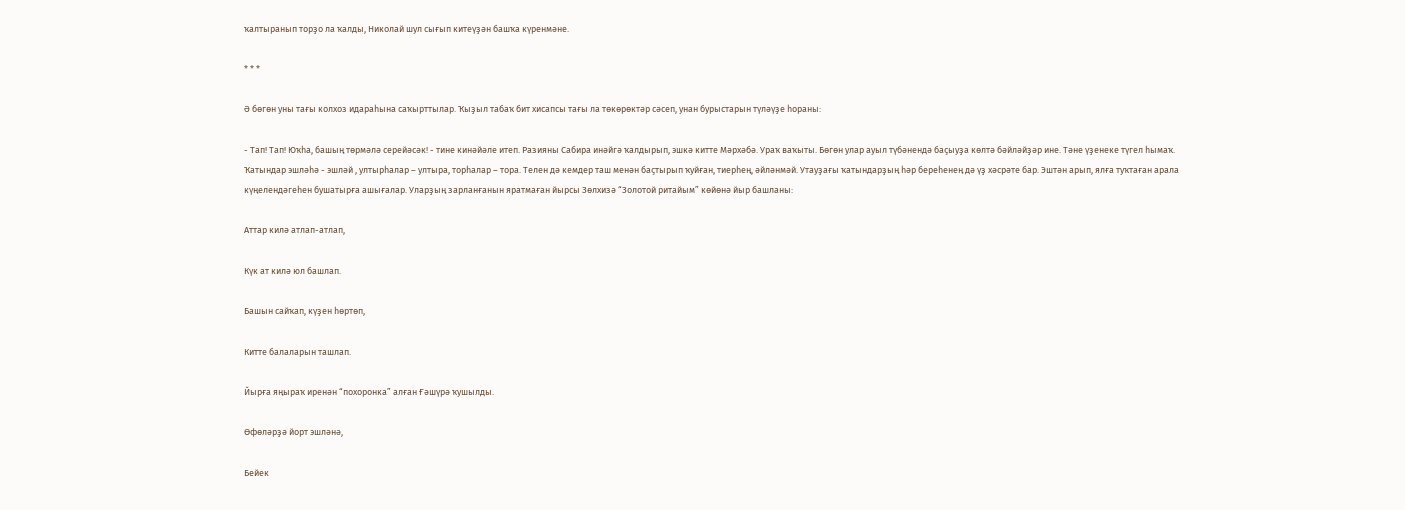ҡалтыранып торҙо ла ҡалды, Николай шул сығып китеүҙән башҡа күренмәне.

* * *

Ә бөгөн уны тағы колхоз идараһына саҡырттылар. Ҡыҙыл табаҡ бит хисапсы тағы ла төкөрөктәр сәсеп, унан бурыстарын түләүҙе һораны:

- Тап! Тап! Юҡһа, башың төрмәлә серейәсәк! - тине кинәйәле итеп. Разияны Сабира инәйгә ҡалдырып, эшкә китте Мәрхәбә. Ураҡ ваҡыты. Бөгөн улар ауыл түбәнендә баҫыуҙа көлтә бәйләйҙәр ине. Тәне үҙенеке түгел һымаҡ. Ҡатындар эшләһә - эшләй , ултырһалар – ултыра, торһалар – тора. Телен дә кемдер таш менән баҫтырып ҡуйған, тиерһең, әйләнмәй. Утауҙағы ҡатындарҙың һәр береһенең дә үҙ хәсрәте бар. Эштән арып, ялға туҡтаған арала күңелендәгеһен бушатырға ашығалар. Уларҙың зарланғанын яратмаған йырсы Зөлхизә “Золотой ритайым” көйөнә йыр башланы:

Аттар килә атлап-атлап,

Күк ат килә юл башлап.

Башын сайҡап, күҙен һөртөп,

Китте балаларын ташлап.

Йырға яңыраҡ иренән “похоронка” алған Ғәшүрә ҡушылды.

Өфөләрҙә йорт эшләнә,

Бейек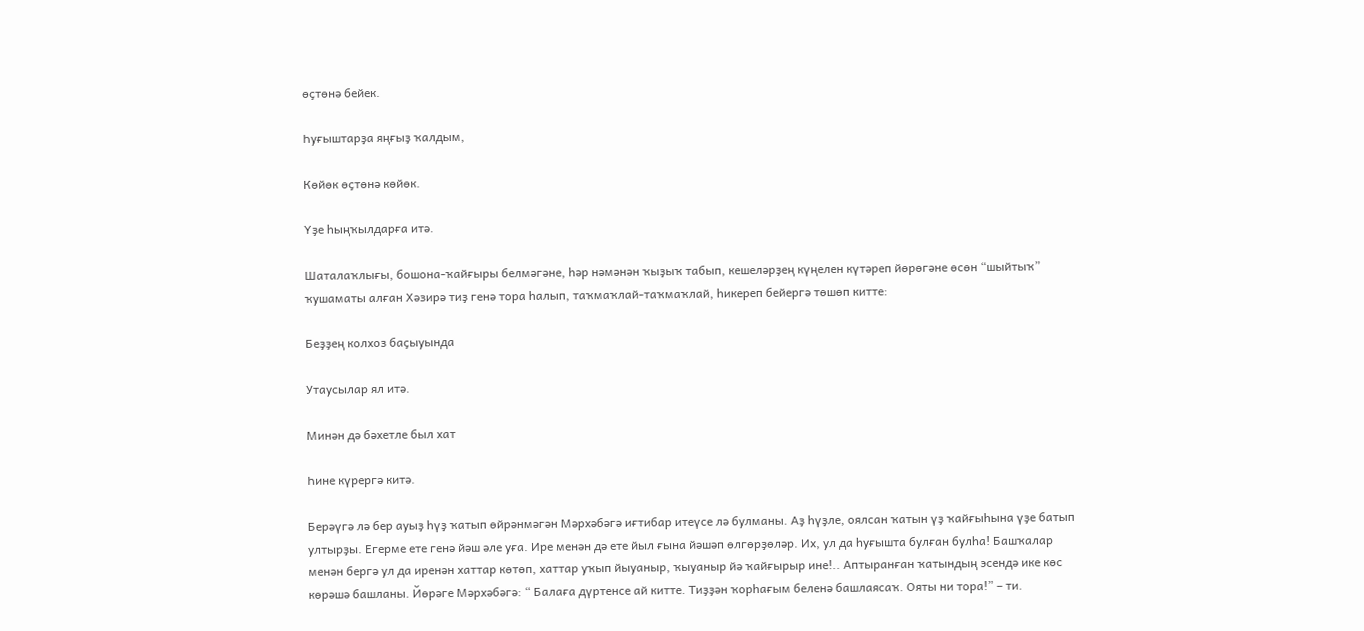өҫтөнә бейек.

Һуғыштарҙа яңғыҙ ҡалдым,

Көйөк өҫтөнә көйөк.

Үҙе һыңҡылдарға итә.

Шаталаҡлығы, бошона-ҡайғыры белмәгәне, һәр нәмәнән ҡыҙыҡ табып, кешеләрҙең күңелен күтәреп йөрөгәне өсөн “шыйтыҡ” ҡушаматы алған Хәзирә тиҙ генә тора һалып, таҡмаҡлай-таҡмаҡлай, һикереп бейергә төшөп китте:

Беҙҙең колхоз баҫыуында

Утаусылар ял итә.

Минән дә бәхетле был хат

Һине күрергә китә.

Берәүгә лә бер ауыҙ һүҙ ҡатып өйрәнмәгән Мәрхәбәгә иғтибар итеүсе лә булманы. Аҙ һүҙле, оялсан ҡатын үҙ ҡайғыһына үҙе батып ултырҙы. Егерме ете генә йәш әле уға. Ире менән дә ете йыл ғына йәшәп өлгөрҙөләр. Их, ул да һуғышта булған булһа! Башҡалар менән бергә ул да иренән хаттар көтөп, хаттар уҡып йыуаныр, ҡыуаныр йә ҡайғырыр ине!.. Аптыранған ҡатындың эсендә ике көс көрәшә башланы. Йөрәге Мәрхәбәгә: “ Балаға дүртенсе ай китте. Тиҙҙән ҡорһағым беленә башлаясаҡ. Ояты ни тора!” – ти.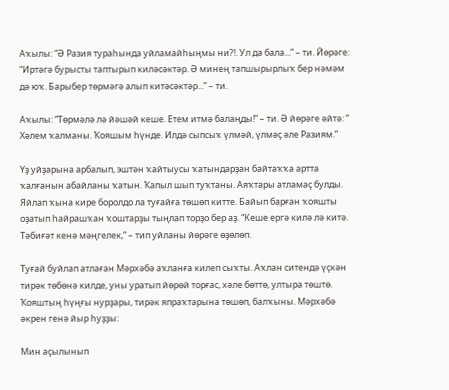Аҡылы: “Ә Разия тураһында уйламайһыңмы ни?!. Ул да бала...” – ти. Йөрәге: “Иртәгә бурысты таптырып киләсәктәр. Ә минең тапшырырлыҡ бер нәмәм дә юҡ. Барыбер төрмәгә алып китәсәктәр...” – ти.

Аҡылы: “Төрмәлә лә йәшәй кеше. Етем итмә балаңды!” – ти. Ә йөрәге әйтә: “ Хәлем ҡалманы. Ҡояшым һүнде. Илдә сыпсыҡ үлмәй, үлмәҫ әле Разиям.”

Үҙ уйҙарына арбалып, эштән ҡайтыусы ҡатындарҙан байтаҡҡа артта ҡалғанын абайланы ҡатын. Ҡапыл шып туҡтаны. Аяҡтары атламаҫ булды. Яйлап ҡына кире боролдо ла туғайға төшөп китте. Байып барған ҡояшты оҙатып һайрашҡан ҡоштарҙы тыңлап торҙо бер аҙ. “Кеше ергә килә лә китә. Тәбиғәт кенә мәңгелек,” – тип уйланы йөрәге өҙөлөп.

Туғай буйлап атлаған Мәрхәбә аҡланға килеп сыҡты. Аҡлан ситендә үҫкән тирәк төбөнә килде, уны уратып йөрөй торғас, хәле бөттө, ултыра төштө. Ҡояштың һүңғы нурҙары, тирәк япраҡтарына төшөп, балҡыны. Мәрхәбә әкрен генә йыр һуҙҙы:

Мин аҫылынып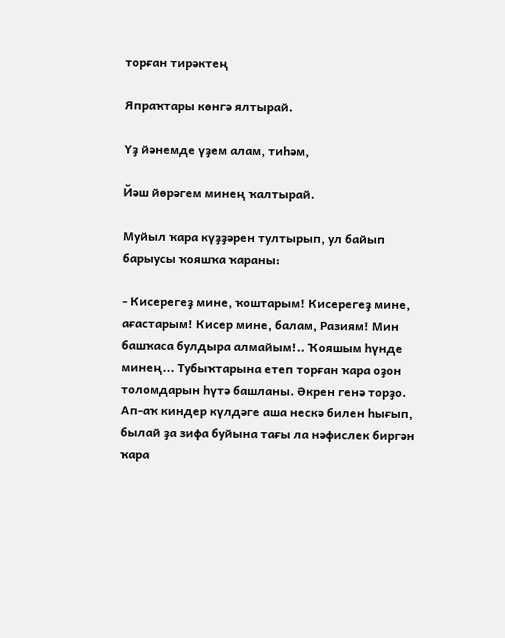торған тирәктең

Япраҡтары көнгә ялтырай.

Үҙ йәнемде үҙем алам, тиһәм,

Йәш йөрәгем минең ҡалтырай.

Муйыл ҡара күҙҙәрен тултырып, ул байып барыусы ҡояшҡа ҡараны:

- Кисерегеҙ мине, ҡоштарым! Кисерегеҙ мине, ағастарым! Кисер мине, балам, Разиям! Мин башҡаса булдыра алмайым!.. Ҡояшым һүнде минең... Тубыҡтарына етеп торған ҡара оҙон толомдарын һүтә башланы. Әкрен генә торҙо. Ап-аҡ киндер күлдәге аша нескә билен һығып, былай ҙа зифа буйына тағы ла нәфислек биргән ҡара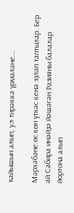ҡайышын алып, ул тирәккә үрмәләне...

Мәрхәбәне өс көн үткәс кенә эҙләп таптылар. Бер ай Сабира инәйҙә йәшәгән Разияны балалар йортона алып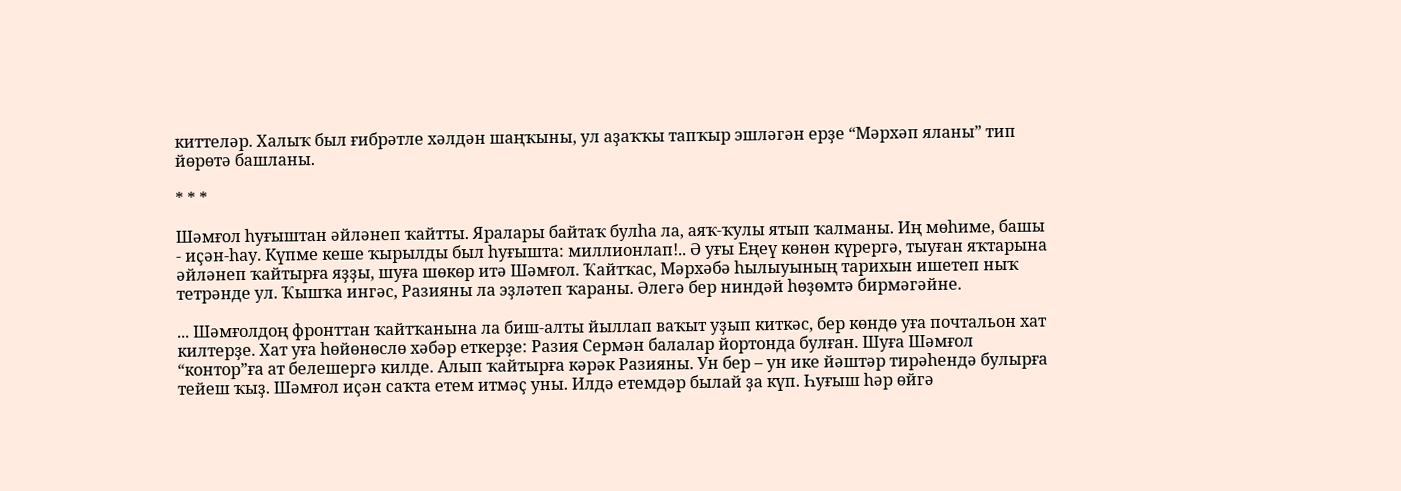киттеләр. Халыҡ был ғибрәтле хәлдән шаңҡыны, ул аҙаҡҡы тапҡыр эшләгән ерҙе “Мәрхәп яланы” тип йөрөтә башланы.

* * *

Шәмғол һуғыштан әйләнеп ҡайтты. Яралары байтаҡ булһа ла, аяҡ-ҡулы ятып ҡалманы. Иң мөһиме, башы - иҫән-һау. Күпме кеше ҡырылды был һуғышта: миллионлап!.. Ә уғы Еңеү көнөн күрергә, тыуған яҡтарына әйләнеп ҡайтырға яҙҙы, шуға шөкөр итә Шәмғол. Ҡайтҡас, Мәрхәбә һылыуының тарихын ишетеп ныҡ тетрәнде ул. Ҡышҡа ингәс, Разияны ла эҙләтеп ҡараны. Әлегә бер ниндәй һөҙөмтә бирмәгәйне.

... Шәмғолдоң фронттан ҡайтҡанына ла биш-алты йыллап ваҡыт уҙып киткәс, бер көндө уға почтальон хат килтерҙе. Хат уға һөйөнөслө хәбәр еткерҙе: Разия Сермән балалар йортонда булған. Шуға Шәмғол “контор”ға ат белешергә килде. Алып ҡайтырға кәрәк Разияны. Ун бер – ун ике йәштәр тирәһендә булырға тейеш ҡыҙ. Шәмғол иҫән саҡта етем итмәҫ уны. Илдә етемдәр былай ҙа күп. Һуғыш һәр өйгә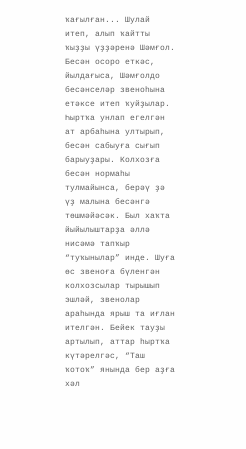ҡағылған... Шулай итеп, алып ҡайтты ҡыҙҙы үҙҙәренә Шәмғол. Бесән осоро еткәс, йылдағыса, Шәмғолдо бесәнселәр звеноһына етәксе итеп ҡуйҙылар. Һыртҡа унлап егелгән ат арбаһына ултырып, бесән сабыуға сығып барыуҙары. Колхозға бесән нормаһы тулмайынса, берәү ҙә үҙ малына бесәнгә төшмәйәсәк. Был хаҡта йыйылыштарҙа әллә нисәмә тапҡыр “туҡынылар” инде. Шуға өс звеноға бүленгән колхозсылар тырышып эшләй, звенолар араһында ярыш та иғлан ителгән. Бейек тауҙы артылып, аттар һыртҡа күтәрелгәс, “Таш ҡотоҡ” янында бер аҙға хәл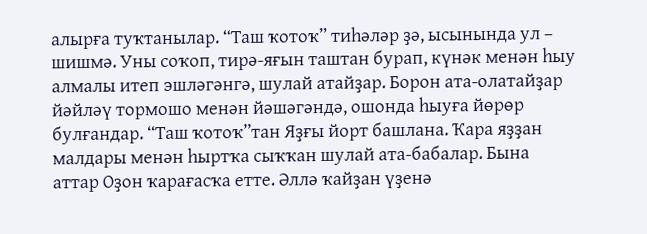алырға туҡтанылар. “Таш ҡотоҡ” тиһәләр ҙә, ысынында ул – шишмә. Уны соҡоп, тирә-яғын таштан бурап, күнәк менән һыу алмалы итеп эшләгәнгә, шулай атайҙар. Борон ата-олатайҙар йәйләү тормошо менән йәшәгәндә, ошонда һыуға йөрөр булғандар. “Таш ҡотоҡ”тан Яҙғы йорт башлана. Ҡара яҙҙан малдары менән һыртҡа сыҡҡан шулай ата-бабалар. Бына аттар Оҙон ҡарағасҡа етте. Әллә ҡайҙан үҙенә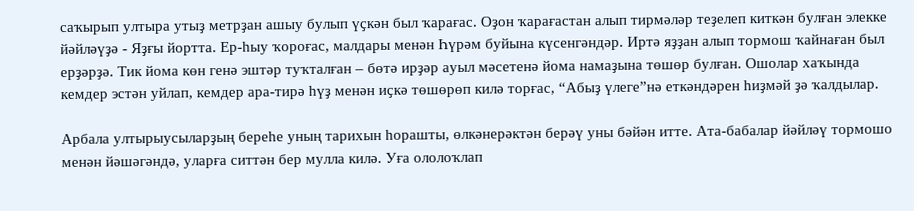саҡырып ултыра утыҙ метрҙан ашыу булып үҫкән был ҡарағас. Оҙон ҡарағастан алып тирмәләр теҙелеп киткән булған элекке йәйләүҙә - Яҙғы йортта. Ер-һыу ҡороғас, малдары менән Һүрәм буйына күсенгәндәр. Иртә яҙҙан алып тормош ҡайнаған был ерҙәрҙә. Тик йома көн генә эштәр туҡталған – бөтә ирҙәр ауыл мәсетенә йома намаҙына төшөр булған. Ошолар хаҡында кемдер эстән уйлап, кемдер ара-тирә һүҙ менән иҫкә төшөрөп килә торғас, “Абыҙ үлеге”нә еткәндәрен һиҙмәй ҙә ҡалдылар.

Арбала ултырыусыларҙың береһе уның тарихын һорашты, өлкәнерәктән берәү уны бәйән итте. Ата-бабалар йәйләү тормошо менән йәшәгәндә, уларға ситтән бер мулла килә. Уға ололоҡлап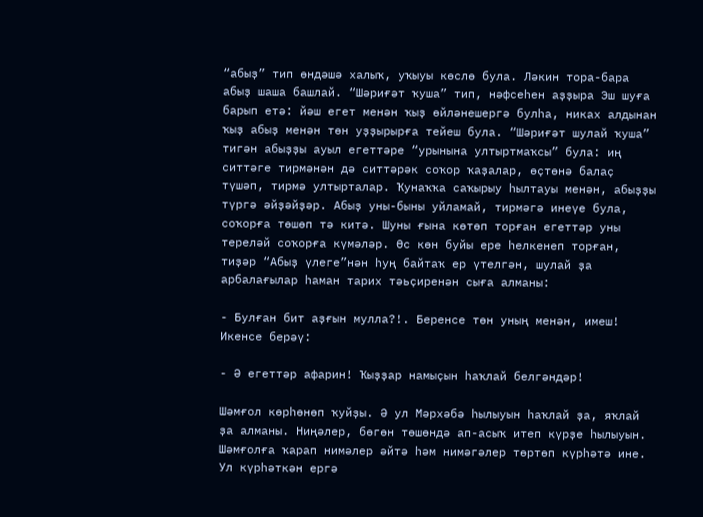“абыҙ” тип өндәшә халыҡ, уҡыуы көслө була. Ләкин тора-бара абыҙ шаша башлай. “Шәриғәт ҡуша” тип, нәфсеһен аҙҙыра Эш шуға барып етә: йәш егет менән ҡыҙ өйләнешергә булһа, никах алдынан ҡыҙ абыҙ менән төн уҙҙырырға тейеш була. “Шәриғәт шулай ҡуша” тигән абыҙҙы ауыл егеттәре “урынына ултыртмаҡсы” була: иң ситтәге тирмәнән дә ситтәрәк соҡор ҡаҙалар, өҫтөнә балаҫ түшәп, тирмә ултырталар. Ҡунаҡҡа саҡырыу һылтауы менән, абыҙҙы түргә әйҙәйҙәр. Абыҙ уны-быны уйламай, тирмәгә инеүе була, соҡорға төшөп тә китә. Шуны ғына көтөп торған егеттәр уны тереләй соҡорға күмәләр. Өс көн буйы ере һелкенеп торған, тиҙәр “Абыҙ үлеге”нән һуң байтаҡ ер үтелгән, шулай ҙа арбалағылар һаман тарих тәьҫиренән сыға алманы:

- Булған бит аҙғын мулла?!. Беренсе төн уның менән, имеш! Икенсе берәү:

- Ә егеттәр афарин! Ҡыҙҙар намыҫын һаҡлай белгәндәр!

Шәмғол көрһөнөп ҡуйҙы. Ә ул Мәрхәбә һылыуын һаҡлай ҙа, яҡлай ҙа алманы. Ниңәлер, бөгөн төшөндә ап-асыҡ итеп күрҙе һылыуын. Шәмғолға ҡарап нимәлер әйтә һәм нимәгәлер төртөп күрһәтә ине. Ул күрһәткән ергә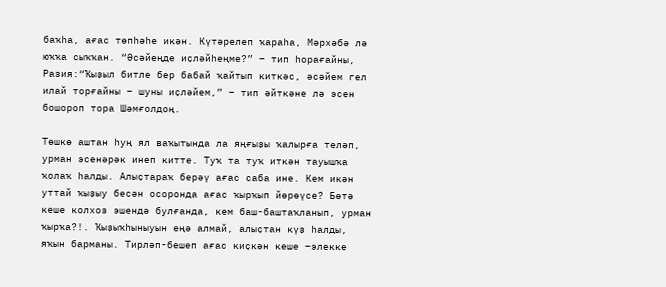баҡһа, ағас төпһәһе икән. Күтәрелеп ҡараһа, Мәрхәбә лә юҡҡа сыҡҡан. “Әсәйеңде иҫләйһеңме?” – тип һорағайны, Разия:“Ҡыҙыл битле бер бабай ҡайтып киткәс, әсәйем гел илай торғайны – шуны иҫләйем,” – тип әйткәне лә эсен бошороп тора Шәмғолдоң.

Төшкө аштан һуң ял ваҡытында ла яңғыҙы ҡалырға теләп, урман эсенәрәк инеп китте. Туҡ та туҡ иткән тауышҡа ҡолаҡ һалды. Алыҫтараҡ берәү ағас саба ине. Кем икән уттай ҡыҙыу бесән осоронда ағас ҡырҡып йөрөүсе? Бөтә кеше колхоз эшендә булғанда, кем баш-баштаҡланып, урман ҡырҡа?!. Ҡыҙыҡһыныуын еңә алмай, алыҫтан күҙ һалды, яҡын барманы. Тирләп-бешеп ағас киҫкән кеше –элекке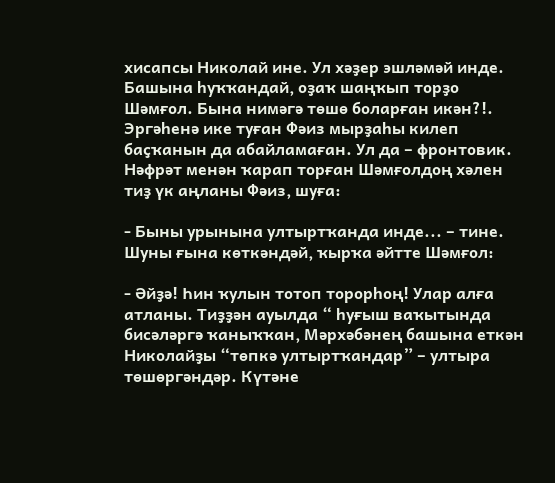хисапсы Николай ине. Ул хәҙер эшләмәй инде. Башына һуҡҡандай, оҙаҡ шаңҡып торҙо Шәмғол. Бына нимәгә төшө боларған икән?!. Эргәһенә ике туған Фәиз мырҙаһы килеп баҫҡанын да абайламаған. Ул да – фронтовик. Нәфрәт менән ҡарап торған Шәмғолдоң хәлен тиҙ үк аңланы Фәиз, шуға:

- Быны урынына ултыртҡанда инде... – тине. Шуны ғына көткәндәй, ҡырҡа әйтте Шәмғол:

- Әйҙә! Һин ҡулын тотоп торорһоң! Улар алға атланы. Тиҙҙән ауылда “ һуғыш ваҡытында бисәләргә ҡаныҡҡан, Мәрхәбәнең башына еткән Николайҙы “төпкә ултыртҡандар” – ултыра төшөргәндәр. Күтәне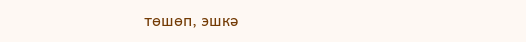төшөп, эшкә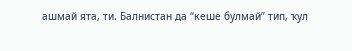ашмай ята, ти. Балнистан да “кеше булмай” тип, ҡул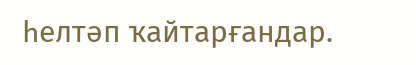һелтәп ҡайтарғандар.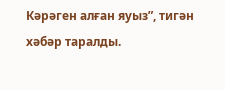Кәрәген алған яуыз”, тигән хәбәр таралды.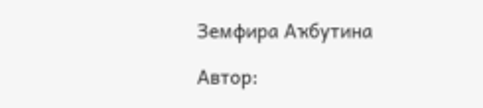Земфира Аҡбутина

Автор: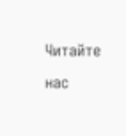Читайте нас